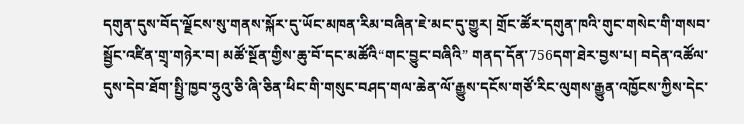དགུན་དུས་བོད་ལྗོངས་སུ་གནས་སྐོར་དུ་ཡོང་མཁན་རིམ་བཞིན་ཇེ་མང་དུ་གྱུར། གྲོང་ཚོར་དགུན་ཁའི་གུང་གསེང་གི་གསབ་སྦྱོང་འཛིན་གྲྭ་གཉེར་བ། མཚོ་སྔོན་གྱིས་ཆུ་བོ་དང་མཚོའི“གང་བྱུང་བཞིའི” གནད་དོན་756དག་ཐེར་བྱས་པ། བདེན་འཚོལ་དུས་དེབ་ཐོག་སྤྱི་ཁྱབ་ཧྲུའུ་ཅི་ཞི་ཅིན་ཕིང་གི་གསུང་བཤད་གལ་ཆེན་ལོ་རྒྱུས་དངོས་གཙོ་རིང་ལུགས་རྒྱུན་འཁྱོངས་ཀྱིས་དེང་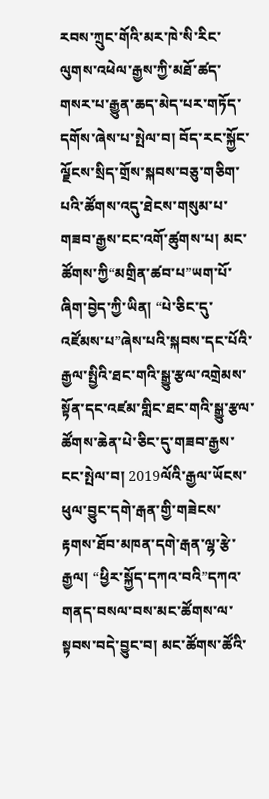རབས་ཀྲུང་གོའི་མར་ཁེ་སི་རིང་ལུགས་འཕེལ་རྒྱས་ཀྱི་མཐོ་ཚད་གསར་པ་རྒྱུན་ཆད་མེད་པར་གཏོད་དགོས་ཞེས་པ་སྤེལ་བ། བོད་རང་སྐྱོང་ལྗོངས་སྲིད་གྲོས་སྐབས་བཅུ་གཅིག་པའི་ཚོགས་འདུ་ཐེངས་གསུམ་པ་གཟབ་རྒྱས་ངང་འགོ་ཚུགས་པ། མང་ཚོགས་ཀྱི“མགྲིན་ཚབ་པ”ཡག་པོ་ཞིག་བྱེད་ཀྱི་ཡིན། “པེ་ཅིང་དུ་འཛོམས་པ”ཞེས་པའི་སྐབས་དང་པོའི་རྒྱལ་སྤྱིའི་ཐང་གའི་སྒྱུ་རྩལ་འགྲེམས་སྟོན་དང་འཛམ་གླིང་ཐང་གའི་སྒྱུ་རྩལ་ཚོགས་ཆེན་པེ་ཅིང་དུ་གཟབ་རྒྱས་ངང་སྤེལ་བ། 2019ལོའི་རྒྱལ་ཡོངས་ཕུལ་བྱུང་དགེ་རྒན་གྱི་གཟེངས་རྟགས་ཐོབ་མཁན་དགེ་རྒན་ལྷ་རྩེ་རྒྱལ། “ཕྱིར་སྐྱོད་དཀའ་བའི”དཀའ་གནད་བསལ་བས་མང་ཚོགས་ལ་སྟབས་བདེ་བྱུང་བ། མང་ཚོགས་ཚོའི་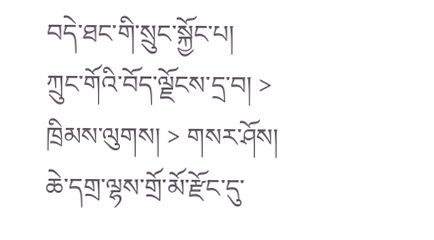བདེ་ཐང་གི་སྲུང་སྐྱོང་པ།
ཀྲུང་གོའི་བོད་ལྗོངས་དྲ་བ། > ཁྲིམས་ལུགས། > གསར་ཤོས།
ཆེ་དགྲ་ལྷས་གྲོ་མོ་རྫོང་དུ་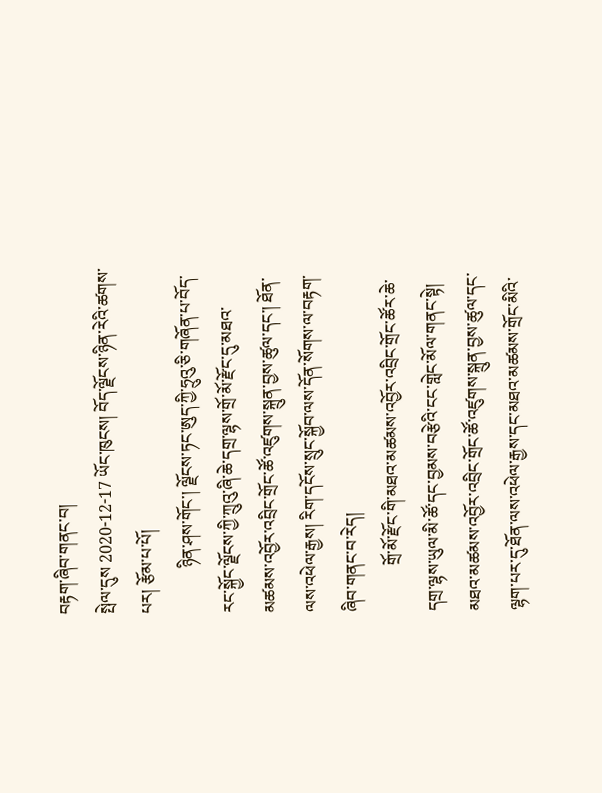བརྟག་ཞིབ་གནང་བ།
སྤེལ་དུས 2020-12-17 ཡོང་ཁུངས། བོད་ལྗོངས་ཉིན་རེའི་ཚགས་པར། རྩོམ་པ་པོ།
           ཉིན་ཤས་གོང་། ལྗོངས་ཏང་ཨུད་ཀྱི་ཧྲུའུ་ཅི་གཞོན་པ་བོད་རང་སྐྱོང་ལྗོངས་ཀྱི་ཀྲུའུ་ཞི་ཆེ་དགྲ་ལྷས་གྲོ་མོ་རྫོང་དུ་མཐའ་མཚམས་འབྱོར་འབྲིང་གྲོང་ཚོ་འཛུགས་སྐྲུན་བྱས་ཚུལ་དང་། ཐོན་ལས་འཕེལ་རྒྱས། རིག་དངོས་སྲུང་སྐྱོབ་ལས་དོན་སོགས་ལ་བརྟག་ཞིབ་གནང་བ་རེད།
           གྲོ་མོ་རྫོང་གི་མཐའ་མཚམས་འབྱོར་འབྲིང་གྲོང་ཚོར་ཆེ་དགྲ་ལྷས་ཡུལ་མི་ཚོ་དང་བྱམས་བརྩེའི་ངང་གླེང་མོལ་གནང་སྟེ། མཐའ་མཚམས་འབྱོར་འབྲིང་གྲོང་ཚོ་འཛུགས་སྐྲུན་བྱས་ཚུལ་དང་ལྷག་པར་དུ་ཐོན་ལས་འཕེལ་རྒྱས་དང་མཐའ་མཚམས་གྲོང་མིའི་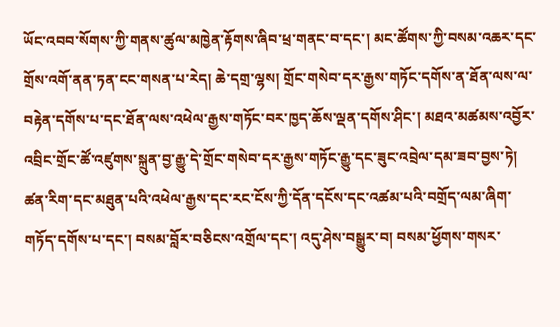ཡོང་འབབ་སོགས་ཀྱི་གནས་ཚུལ་མཁྱེན་རྟོགས་ཞིབ་ཕྲ་གནང་བ་དང་། མང་ཚོགས་ཀྱི་བསམ་འཆར་དང་གྲོས་འགོ་ནན་ཏན་ངང་གསན་པ་རེད། ཆེ་དགྲ་ལྷས། གྲོང་གསེབ་དར་རྒྱས་གཏོང་དགོས་ན་ཐོན་ལས་ལ་བརྟེན་དགོས་པ་དང་ཐོན་ལས་འཕེལ་རྒྱས་གཏོང་བར་ཁྱད་ཆོས་ལྡན་དགོས་ཤིང་། མཐའ་མཚམས་འབྱོར་འབྲིང་གྲོང་ཚོ་འཛུགས་སྐྲུན་བྱ་རྒྱུ་དེ་གྲོང་གསེབ་དར་རྒྱས་གཏོང་རྒྱུ་དང་ཟུང་འབྲེལ་དམ་ཟབ་བྱས་ཏེ། ཚན་རིག་དང་མཐུན་པའི་འཕེལ་རྒྱས་དང་རང་ངོས་ཀྱི་དོན་དངོས་དང་འཚམ་པའི་བགྲོད་ལམ་ཞིག་གཏོད་དགོས་པ་དང་། བསམ་བློར་བཅིངས་འགྲོལ་དང་། འདུ་ཤེས་བསྒྱུར་བ། བསམ་ཕྱོགས་གསར་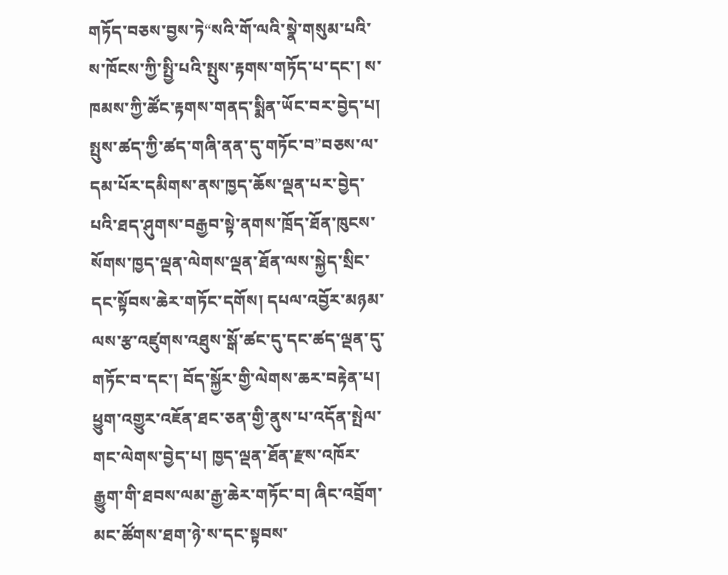གཏོད་བཅས་བྱས་ཏེ“སའི་གོ་ལའི་སྣེ་གསུམ་པའི་ས་ཁོངས་ཀྱི་སྤྱི་པའི་སྤུས་རྟགས་གཏོད་པ་དང་། ས་ཁམས་ཀྱི་ཚོང་རྟགས་གནད་སྨིན་ཡོང་བར་བྱེད་པ། སྤུས་ཚད་ཀྱི་ཚད་གཞི་ནན་དུ་གཏོང་བ”བཅས་ལ་དམ་པོར་དམིགས་ནས་ཁྱད་ཆོས་ལྡན་པར་བྱེད་པའི་ཐད་ཤུགས་བརྒྱབ་སྟེ་ནགས་ཁྲོད་ཐོན་ཁུངས་སོགས་ཁྱད་ལྡན་ལེགས་ལྡན་ཐོན་ལས་སྐྱེད་སྲིང་དང་སྟོབས་ཆེར་གཏོང་དགོས། དཔལ་འབྱོར་མཉམ་ལས་རྩ་འཛུགས་འཐུས་སྒོ་ཚང་དུ་དང་ཚད་ལྡན་དུ་གཏོང་བ་དང་། བོད་སྐྱོར་གྱི་ལེགས་ཆར་བརྟེན་པ། ཕྱུག་འགྱུར་འཇོན་ཐང་ཅན་གྱི་ནུས་པ་འདོན་སྤེལ་གང་ལེགས་བྱེད་པ། ཁྱད་ལྡན་ཐོན་རྫས་འཁོར་རྒྱུག་གི་ཐབས་ལམ་རྒྱ་ཆེར་གཏོང་བ། ཞིང་འབྲོག་མང་ཚོགས་ཐག་ཉེ་ས་དང་སྟབས་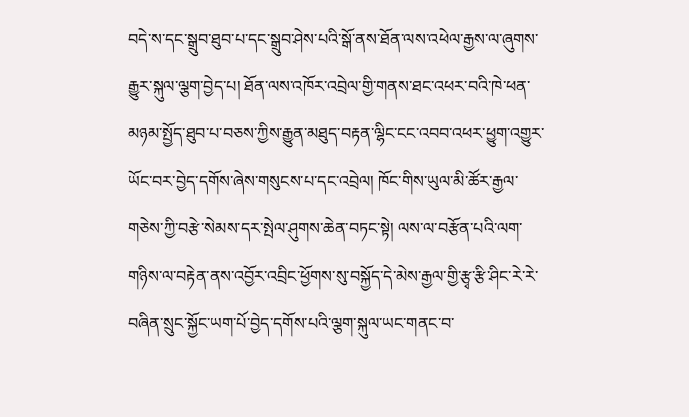བདེ་ས་དང་སྒྲུབ་ཐུབ་པ་དང་སྒྲུབ་ཤེས་པའི་སྒོ་ནས་ཐོན་ལས་འཕེལ་རྒྱས་ལ་ཞུགས་རྒྱུར་སྐུལ་ལྕག་བྱེད་པ། ཐོན་ལས་འཁོར་འབྲེལ་གྱི་གནས་ཐང་འཕར་བའི་ཁེ་ཕན་མཉམ་སྤྱོད་ཐུབ་པ་བཅས་ཀྱིས་རྒྱུན་མཐུད་བརྟན་ལྷིང་ངང་འབབ་འཕར་ཕྱུག་འགྱུར་ཡོང་བར་བྱེད་དགོས་ཞེས་གསུངས་པ་དང་འབྲེལ། ཁོང་གིས་ཡུལ་མི་ཚོར་རྒྱལ་གཅེས་ཀྱི་བརྩེ་སེམས་དར་སྤེལ་ཤུགས་ཆེན་བཏང་སྟེ། ལས་ལ་བརྩོན་པའི་ལག་གཉིས་ལ་བརྟེན་ནས་འབྱོར་འབྲིང་ཕྱོགས་སུ་བསྐྱོད་དེ་མེས་རྒྱལ་གྱི་རྩྭ་རྩི་ཤིང་རེ་རེ་བཞིན་སྲུང་སྐྱོང་ཡག་པོ་བྱེད་དགོས་པའི་ལྕག་སྐུལ་ཡང་གནང་བ་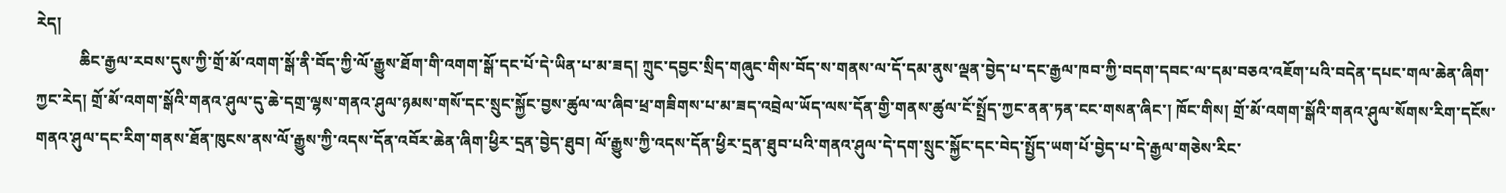རེད།
           ཆིང་རྒྱལ་རབས་དུས་ཀྱི་གྲོ་མོ་འགག་སྒོ་ནི་བོད་ཀྱི་ལོ་རྒྱུས་ཐོག་གི་འགག་སྒོ་དང་པོ་དེ་ཡིན་པ་མ་ཟད། ཀྲུང་དབྱང་སྲིད་གཞུང་གིས་བོད་ས་གནས་ལ་དོ་དམ་ནུས་ལྡན་བྱེད་པ་དང་རྒྱལ་ཁབ་ཀྱི་བདག་དབང་ལ་དམ་བཅའ་འཇོག་པའི་བདེན་དཔང་གལ་ཆེན་ཞིག་ཀྱང་རེད། གྲོ་མོ་འགག་སྒོའི་གནའ་ཤུལ་དུ་ཆེ་དགྲ་ལྷས་གནའ་ཤུལ་ཉམས་གསོ་དང་སྲུང་སྐྱོང་བྱས་ཚུལ་ལ་ཞིབ་ཕྲ་གཟིགས་པ་མ་ཟད་འབྲེལ་ཡོད་ལས་དོན་གྱི་གནས་ཚུལ་ངོ་སྤྲོད་ཀྱང་ནན་ཏན་ངང་གསན་ཞིང་། ཁོང་གིས། གྲོ་མོ་འགག་སྒོའི་གནའ་ཤུལ་སོགས་རིག་དངོས་གནའ་ཤུལ་དང་རིག་གནས་ཐོན་ཁུངས་ནས་ལོ་རྒྱུས་ཀྱི་འདས་དོན་འབོར་ཆེན་ཞིག་ཕྱིར་དྲན་བྱེད་ཐུབ། ལོ་རྒྱུས་ཀྱི་འདས་དོན་ཕྱིར་དྲན་ཐུབ་པའི་གནའ་ཤུལ་དེ་དག་སྲུང་སྐྱོང་དང་བེད་སྤྱོད་ཡག་པོ་བྱེད་པ་དེ་རྒྱལ་གཅེས་རིང་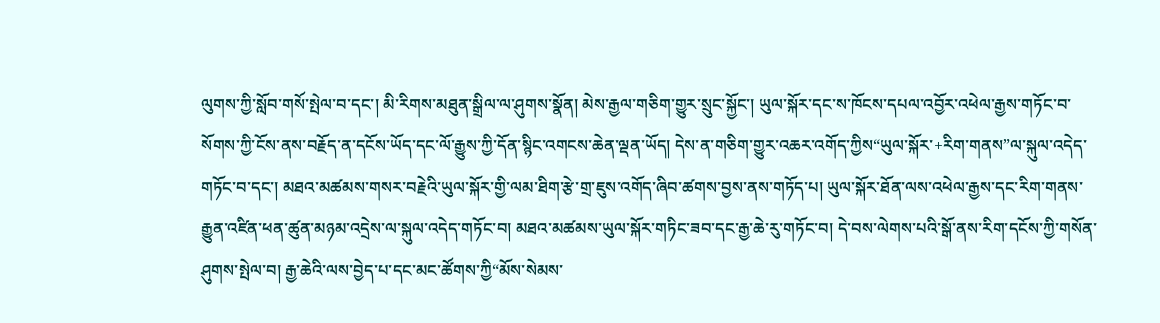ལུགས་ཀྱི་སློབ་གསོ་སྤེལ་བ་དང་། མི་རིགས་མཐུན་སྒྲིལ་ལ་ཤུགས་སྣོན། མེས་རྒྱལ་གཅིག་གྱུར་སྲུང་སྐྱོང་། ཡུལ་སྐོར་དང་ས་ཁོངས་དཔལ་འབྱོར་འཕེལ་རྒྱས་གཏོང་བ་སོགས་ཀྱི་ངོས་ནས་བརྗོད་ན་དངོས་ཡོད་དང་ལོ་རྒྱུས་ཀྱི་དོན་སྙིང་འགངས་ཆེན་ལྡན་ཡོད། དེས་ན་གཅིག་གྱུར་འཆར་འགོད་ཀྱིས“ཡུལ་སྐོར་+རིག་གནས”ལ་སྐུལ་འདེད་གཏོང་བ་དང་། མཐའ་མཚམས་གསར་བརྗེའི་ཡུལ་སྐོར་གྱི་ལམ་ཐིག་རྩེ་གྲ་ཇུས་འགོད་ཞིབ་ཚགས་བྱས་ནས་གཏོད་པ། ཡུལ་སྐོར་ཐོན་ལས་འཕེལ་རྒྱས་དང་རིག་གནས་རྒྱུན་འཛིན་ཕན་ཚུན་མཉམ་འདྲེས་ལ་སྐུལ་འདེད་གཏོང་བ། མཐའ་མཚམས་ཡུལ་སྐོར་གཏིང་ཟབ་དང་རྒྱ་ཆེ་རུ་གཏོང་བ། དེ་བས་ལེགས་པའི་སྒོ་ནས་རིག་དངོས་ཀྱི་གསོན་ཤུགས་སྤེལ་བ། རྒྱ་ཆེའི་ལས་བྱེད་པ་དང་མང་ཚོགས་ཀྱི“མོས་སེམས་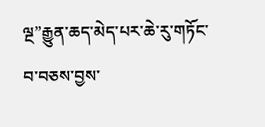ལྔ”རྒྱུན་ཆད་མེད་པར་ཆེ་རུ་གཏོང་བ་བཅས་བྱས་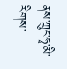ནས་ཀྲུང་ཧྭ་མི་རིགས་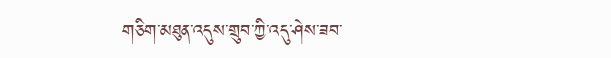གཅིག་མཐུན་འདུས་གྲུབ་ཀྱི་འདུ་ཤེས་ཟབ་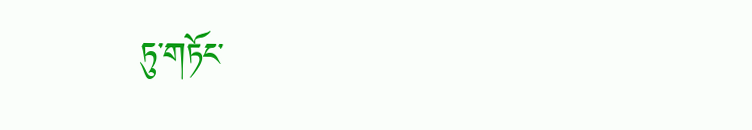ཏུ་གཏོང་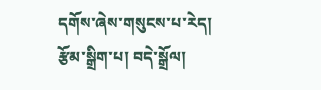དགོས་ཞེས་གསུངས་པ་རེད།
རྩོམ་སྒྲིག་པ། བདེ་སྒྲོལ།